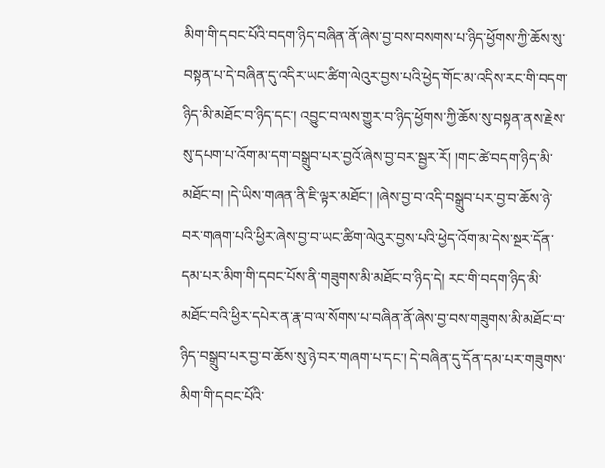མིག་གི་དབང་པོའི་བདག་ཉིད་བཞིན་ནོ་ཞེས་བྱ་བས་བསགས་པ་ཉིད་ཕྱོགས་ཀྱི་ཆོས་སུ་བསྟན་པ་དེ་བཞིན་དུ་འདིར་ཡང་ཚིག་ལེའུར་བྱས་པའི་ཕྱེད་གོང་མ་འདིས་རང་གི་བདག་ཉིད་མི་མཐོང་བ་ཉིད་དང་། འབྱུང་བ་ལས་གྱུར་བ་ཉིད་ཕྱོགས་ཀྱི་ཆོས་སུ་བསྟན་ནས་རྗེས་སུ་དཔག་པ་འོག་མ་དག་བསྒྲུབ་པར་བྱའོ་ཞེས་བྱ་བར་སྦྱར་རོ། །གང་ཚེ་བདག་ཉིད་མི་མཐོང་བ། །དེ་ཡིས་གཞན་ནི་ཇི་ལྟར་མཐོང་། །ཞེས་བྱ་བ་འདི་བསྒྲུབ་པར་བྱ་བ་ཆོས་ཉེ་བར་གཞག་པའི་ཕྱིར་ཞེས་བྱ་བ་ཡང་ཚིག་ལེའུར་བྱས་པའི་ཕྱེད་འོག་མ་དེས་སྔར་དོན་དམ་པར་མིག་གི་དབང་པོས་ནི་གཟུགས་མི་མཐོང་བ་ཉིད་དེ། རང་གི་བདག་ཉིད་མི་མཐོང་བའི་ཕྱིར་དཔེར་ན་རྣ་བ་ལ་སོགས་པ་བཞིན་ནོ་ཞེས་བྱ་བས་གཟུགས་མི་མཐོང་བ་ཉིད་བསྒྲུབ་པར་བྱ་བ་ཆོས་སུ་ཉེ་བར་གཞག་པ་དང་། དེ་བཞིན་དུ་དོན་དམ་པར་གཟུགས་མིག་གི་དབང་པོའི་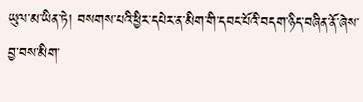ཡུལ་མ་ཡིན་ཏེ། བསགས་པའི་ཕྱིར་དཔེར་ན་མིག་གི་དབང་པོའི་བདག་ཉིད་བཞིན་ནོ་ཞེས་བྱ་བས་མིག་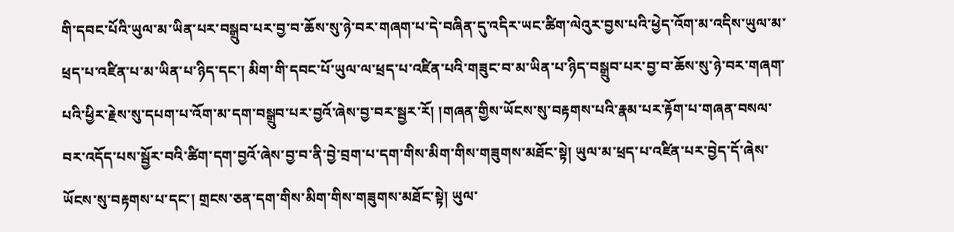གི་དབང་པོའི་ཡུལ་མ་ཡིན་པར་བསྒྲུབ་པར་བྱ་བ་ཆོས་སུ་ཉེ་བར་གཞག་པ་དེ་བཞིན་དུ་འདིར་ཡང་ཚིག་ལེའུར་བྱས་པའི་ཕྱེད་འོག་མ་འདིས་ཡུལ་མ་ཕྲད་པ་འཛིན་པ་མ་ཡིན་པ་ཉིད་དང་། མིག་གི་དབང་པོ་ཡུལ་ལ་ཕྲད་པ་འཛིན་པའི་གཟུང་བ་མ་ཡིན་པ་ཉིད་བསྒྲུབ་པར་བྱ་བ་ཆོས་སུ་ཉེ་བར་གཞག་པའི་ཕྱིར་རྗེས་སུ་དཔག་པ་འོག་མ་དག་བསྒྲུབ་པར་བྱའོ་ཞེས་བྱ་བར་སྦྱར་རོ། །གཞན་གྱིས་ཡོངས་སུ་བརྟགས་པའི་རྣམ་པར་རྟོག་པ་གཞན་བསལ་བར་འདོད་པས་སྦྱོར་བའི་ཚིག་དག་བྱའོ་ཞེས་བྱ་བ་ནི་བྱེ་བྲག་པ་དག་གིས་མིག་གིས་གཟུགས་མཐོང་སྟེ། ཡུལ་མ་ཕྲད་པ་འཛིན་པར་བྱེད་དོ་ཞེས་ཡོངས་སུ་བརྟགས་པ་དང་། གྲངས་ཅན་དག་གིས་མིག་གིས་གཟུགས་མཐོང་སྟེ། ཡུལ་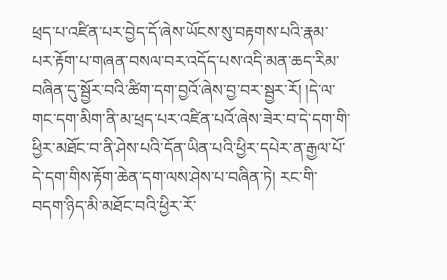ཕྲད་པ་འཛིན་པར་བྱེད་དོ་ཞེས་ཡོངས་སུ་བརྟགས་པའི་རྣམ་པར་རྟོག་པ་གཞན་བསལ་བར་འདོད་པས་འདི་མན་ཆད་རིམ་བཞིན་དུ་སྦྱོར་བའི་ཚིག་དག་བྱའོ་ཞེས་བྱ་བར་སྦྱར་རོ། །དེ་ལ་གང་དག་མིག་ནི་མ་ཕྲད་པར་འཛིན་པའོ་ཞེས་ཟེར་བ་དེ་དག་གི་ཕྱིར་མཐོང་བ་ནི་ཤེས་པའི་དོན་ཡིན་པའི་ཕྱིར་དཔེར་ན་རྒྱལ་པོ་དེ་དག་གིས་རྟོག་ཆེན་དག་ལས་ཤེས་པ་བཞིན་ཏེ། རང་གི་བདག་ཉིད་མི་མཐོང་བའི་ཕྱིར་རོ་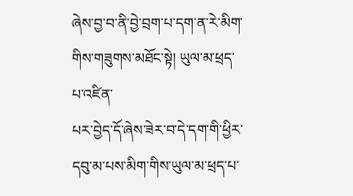ཞེས་བྱ་བ་ནི་བྱེ་བྲག་པ་དག་ན་རེ་མིག་གིས་གཟུགས་མཐོང་སྟེ། ཡུལ་མ་ཕྲད་པ་འཛིན་
པར་བྱེད་དོ་ཞེས་ཟེར་བ་དེ་དག་གི་ཕྱིར་དབུ་མ་པས་མིག་གིས་ཡུལ་མ་ཕྲད་པ་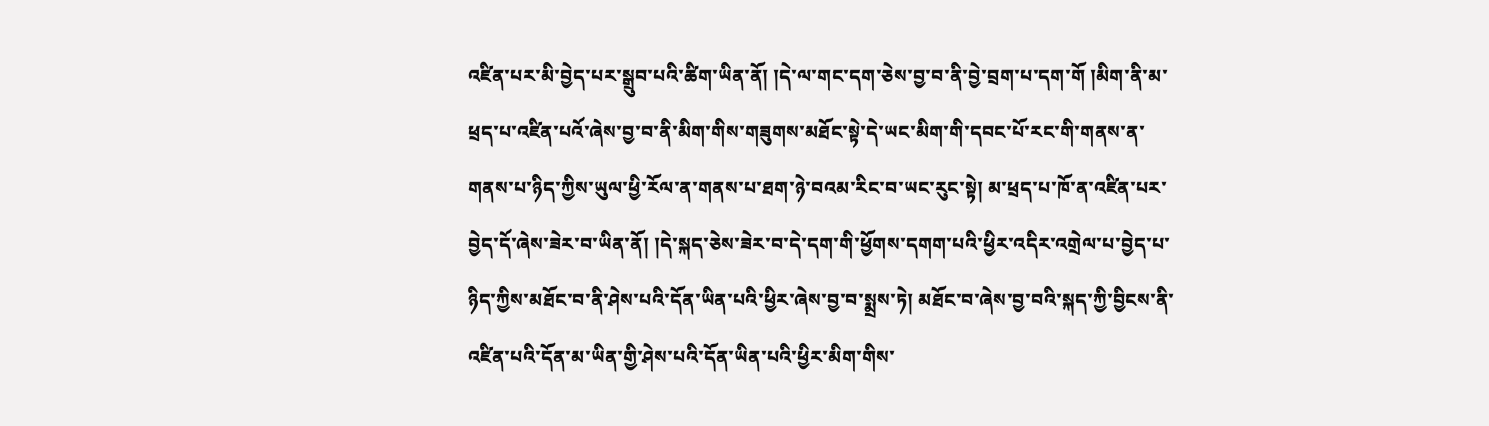འཛིན་པར་མི་བྱེད་པར་སྒྲུབ་པའི་ཚིག་ཡིན་ནོ། །དེ་ལ་གང་དག་ཅེས་བྱ་བ་ནི་བྱེ་བྲག་པ་དག་གོ །མིག་ནི་མ་ཕྲད་པ་འཛིན་པའོ་ཞེས་བྱ་བ་ནི་མིག་གིས་གཟུགས་མཐོང་སྟེ་དེ་ཡང་མིག་གི་དབང་པོ་རང་གི་གནས་ན་གནས་པ་ཉིད་ཀྱིས་ཡུལ་ཕྱི་རོལ་ན་གནས་པ་ཐག་ཉེ་བའམ་རིང་བ་ཡང་རུང་སྟེ། མ་ཕྲད་པ་ཁོ་ན་འཛིན་པར་བྱེད་དོ་ཞེས་ཟེར་བ་ཡིན་ནོ། །དེ་སྐད་ཅེས་ཟེར་བ་དེ་དག་གི་ཕྱོགས་དགག་པའི་ཕྱིར་འདིར་འགྲེལ་པ་བྱེད་པ་ཉིད་ཀྱིས་མཐོང་བ་ནི་ཤེས་པའི་དོན་ཡིན་པའི་ཕྱིར་ཞེས་བྱ་བ་སྨྲས་ཏེ། མཐོང་བ་ཞེས་བྱ་བའི་སྐད་ཀྱི་བྱིངས་ནི་འཛིན་པའི་དོན་མ་ཡིན་གྱི་ཤེས་པའི་དོན་ཡིན་པའི་ཕྱིར་མིག་གིས་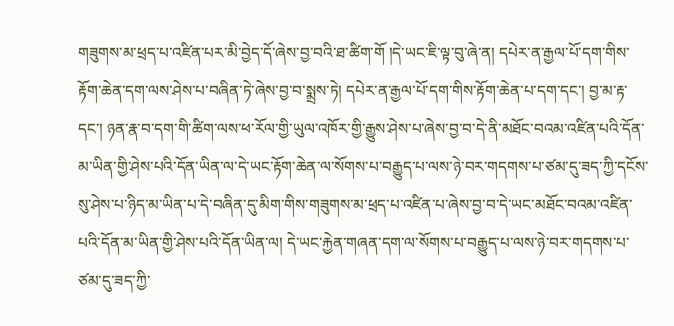གཟུགས་མ་ཕྲད་པ་འཛིན་པར་མི་བྱེད་དོ་ཞེས་བྱ་བའི་ཐ་ཚིག་གོ །དེ་ཡང་ཇི་ལྟ་བུ་ཞེ་ན། དཔེར་ན་རྒྱལ་པོ་དག་གིས་རྟོག་ཆེན་དག་ལས་ཤེས་པ་བཞིན་ཏེ་ཞེས་བྱ་བ་སྨྲས་ཏེ། དཔེར་ན་རྒྱལ་པོ་དག་གིས་རྟོག་ཆེན་པ་དག་དང་། བྱ་མ་རྟ་དང་། ཉན་རྣ་བ་དག་གི་ཚིག་ལས་ཕ་རོལ་གྱི་ཡུལ་འཁོར་གྱི་རྒྱུས་ཤེས་པ་ཞེས་བྱ་བ་དེ་ནི་མཐོང་བའམ་འཛིན་པའི་དོན་མ་ཡིན་གྱི་ཤེས་པའི་དོན་ཡིན་ལ་དེ་ཡང་རྟོག་ཆེན་ལ་སོགས་པ་བརྒྱུད་པ་ལས་ཉེ་བར་གདགས་པ་ཙམ་དུ་ཟད་ཀྱི་དངོས་སུ་ཤེས་པ་ཉིད་མ་ཡིན་པ་དེ་བཞིན་དུ་མིག་གིས་གཟུགས་མ་ཕྲད་པ་འཛིན་པ་ཞེས་བྱ་བ་དེ་ཡང་མཐོང་བའམ་འཛིན་པའི་དོན་མ་ཡིན་གྱི་ཤེས་པའི་དོན་ཡིན་ལ། དེ་ཡང་རྐྱེན་གཞན་དག་ལ་སོགས་པ་བརྒྱུད་པ་ལས་ཉེ་བར་གདགས་པ་ཙམ་དུ་ཟད་ཀྱི་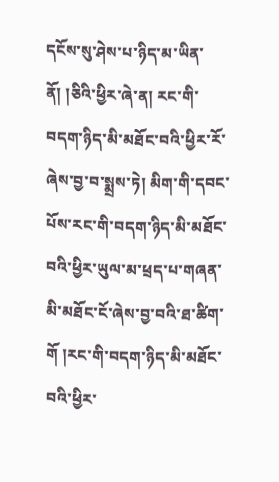དངོས་སུ་ཤེས་པ་ཉིད་མ་ཡིན་ནོ། །ཅིའི་ཕྱིར་ཞེ་ན། རང་གི་བདག་ཉིད་མི་མཐོང་བའི་ཕྱིར་རོ་ཞེས་བྱ་བ་སྨྲས་ཏེ། མིག་གི་དབང་པོས་རང་གི་བདག་ཉིད་མི་མཐོང་བའི་ཕྱིར་ཡུལ་མ་ཕྲད་པ་གཞན་མི་མཐོང་ངོ་ཞེས་བྱ་བའི་ཐ་ཚིག་གོ །རང་གི་བདག་ཉིད་མི་མཐོང་བའི་ཕྱིར་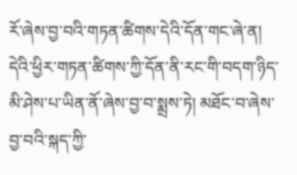རོ་ཞེས་བྱ་བའི་གཏན་ཚིགས་དེའི་དོན་གང་ཞེ་ན། དེའི་ཕྱིར་གཏན་ཚིགས་ཀྱི་དོན་ནི་རང་གི་བདག་ཉིད་མི་ཤེས་པ་ཡིན་ནོ་ཞེས་བྱ་བ་སྨྲས་ཏེ། མཐོང་བ་ཞེས་བྱ་བའི་སྐད་ཀྱི་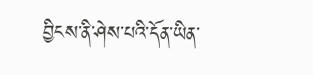བྱིངས་ནི་ཤེས་པའི་དོན་ཡིན་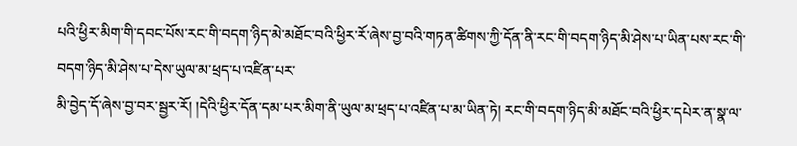པའི་ཕྱིར་མིག་གི་དབང་པོས་རང་གི་བདག་ཉིད་མེ་མཐོང་བའི་ཕྱིར་རོ་ཞེས་བྱ་བའི་གཏན་ཚིགས་ཀྱི་དོན་ནི་རང་གི་བདག་ཉིད་མི་ཤེས་པ་ཡིན་པས་རང་གི་བདག་ཉིད་མི་ཤེས་པ་དེས་ཡུལ་མ་ཕྲད་པ་འཛིན་པར་
མི་བྱེད་དོ་ཞེས་བྱ་བར་སྦྱར་རོ། །དེའི་ཕྱིར་དོན་དམ་པར་མིག་ནི་ཡུལ་མ་ཕྲད་པ་འཛིན་པ་མ་ཡིན་ཏེ། རང་གི་བདག་ཉིད་མི་མཐོང་བའི་ཕྱིར་དཔེར་ན་སྣ་ལ་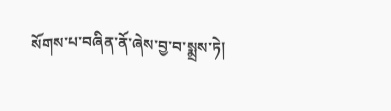སོགས་པ་བཞིན་ནོ་ཞེས་བྱ་བ་སྨྲས་ཏེ།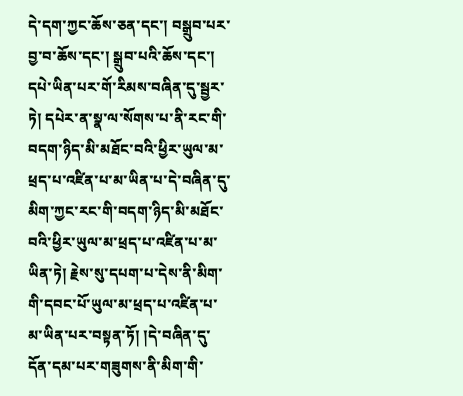དེ་དག་ཀྱང་ཆོས་ཅན་དང་། བསྒྲུབ་པར་བྱ་བ་ཆོས་དང་། སྒྲུབ་པའི་ཆོས་དང་། དཔེ་ཡིན་པར་གོ་རིམས་བཞིན་དུ་སྦྱར་ཏེ། དཔེར་ན་སྣ་ལ་སོགས་པ་ནི་རང་གི་བདག་ཉིད་མི་མཐོང་བའི་ཕྱིར་ཡུལ་མ་ཕྲད་པ་འཛིན་པ་མ་ཡིན་པ་དེ་བཞིན་དུ་མིག་ཀྱང་རང་གི་བདག་ཉིད་མི་མཐོང་བའི་ཕྱིར་ཡུལ་མ་ཕྲད་པ་འཛིན་པ་མ་ཡིན་ཏེ། རྗེས་སུ་དཔག་པ་དེས་ནི་མིག་གི་དབང་པོ་ཡུལ་མ་ཕྲད་པ་འཛིན་པ་མ་ཡིན་པར་བསྟན་ཏོ། །དེ་བཞིན་དུ་དོན་དམ་པར་གཟུགས་ནི་མིག་གི་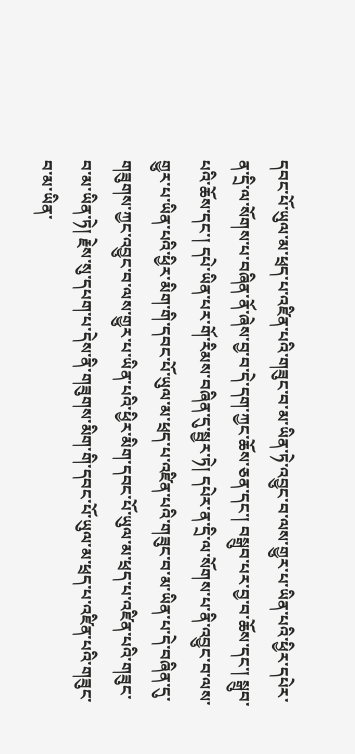དབང་པོ་ཡུལ་མ་ཕྲད་པ་འཛིན་པའི་གཟུང་བ་མ་ཡིན་ཏེ་འབྱུང་བ་ལས་གྱུར་པ་ཡིན་པའི་ཕྱིར་དཔེར་ན་དྲི་ལ་སོགས་པ་བཞིན་ནོ་ཞེས་བྱ་བ་དེ་དག་ཀྱང་ཆོས་ཅན་དང་། བསྒྲུབ་པར་བྱ་བ་ཆོས་དང་། སྒྲུབ་པའི་ཆོས་དང་། དཔེ་ཡིན་པར་གོ་རིམས་བཞིན་དུ་སྦྱར་ཏེ། དཔེར་ན་དྲི་ལ་སོགས་པ་ནི་འབྱུང་བ་ལས་གྱུར་པ་ཡིན་པའི་ཕྱིར་མིག་གི་དབང་པོ་ཡུལ་མ་ཕྲད་པ་འཛིན་པའི་གཟུང་བ་མ་ཡིན་པ་དེ་བཞིན་དུ་གཟུགས་ཀྱང་འབྱུང་བ་ལས་གྱུར་པ་ཡིན་པའི་ཕྱིར་མིག་དབང་པོ་ཡུལ་མ་ཕྲད་པ་འཛིན་པའི་གཟུང་བ་མ་ཡིན་ཏེ། རྗེས་སུ་དཔག་པ་དེས་ནི་གཟུགས་མིག་གི་དབང་པོ་ཡུལ་མ་ཕྲད་པ་འཛིན་པའི་གཟུང་བ་མ་ཡིན་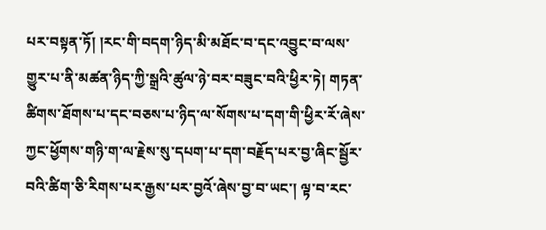པར་བསྟན་ཏོ། །རང་གི་བདག་ཉིད་མི་མཐོང་བ་དང་འབྱུང་བ་ལས་གྱུར་པ་ནི་མཚན་ཉིད་ཀྱི་སྒྲའི་ཚུལ་ཉེ་བར་བཟུང་བའི་ཕྱིར་ཏེ། གཏན་ཚིགས་ཐོགས་པ་དང་བཅས་པ་ཉིད་ལ་སོགས་པ་དག་གི་ཕྱིར་རོ་ཞེས་ཀྱང་ཕྱོགས་གཉི་ག་ལ་རྗེས་སུ་དཔག་པ་དག་བརྗོད་པར་བྱ་ཞིང་སྦྱོར་བའི་ཚིག་ཅི་རིགས་པར་རྒྱས་པར་བྱའོ་ཞེས་བྱ་བ་ཡང་། ལྟ་བ་རང་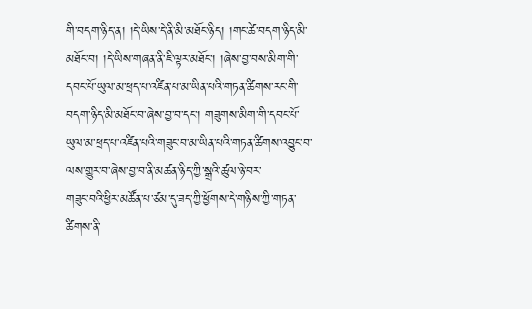གི་བདག་ཉིད་ན། །དེ་ཡིས་དེ་ནི་མི་མཐོང་ཉིད། །གང་ཚེ་བདག་ཉིད་མི་མཐོང་བ། །དེ་ཡིས་གཞན་ནི་ཇི་ལྟར་མཐོང་། །ཞེས་བྱ་བས་མིག་གི་དབང་པོ་ཡུལ་མ་ཕྲད་པ་འཛིན་པ་མ་ཡིན་པའི་གཏན་ཚིགས་རང་གི་བདག་ཉིད་མི་མཐོང་བ་ཞེས་བྱ་བ་དང་། གཟུགས་མིག་གི་དབང་པོ་ཡུལ་མ་ཕྲད་པ་འཛིན་པའི་གཟུང་བ་མ་ཡིན་པའི་གཏན་ཚིགས་འབྱུང་བ་ལས་གྱུར་བ་ཞེས་བྱ་བ་ནི་མཚན་ཉིད་ཀྱི་སྒྲའི་ཚུལ་ཉེ་བར་
གཟུང་བའི་ཕྱིར་མཚོན་པ་ཙམ་དུ་ཟད་ཀྱི་ཕྱོགས་དེ་གཉིས་ཀྱི་གཏན་ཚིགས་ནི་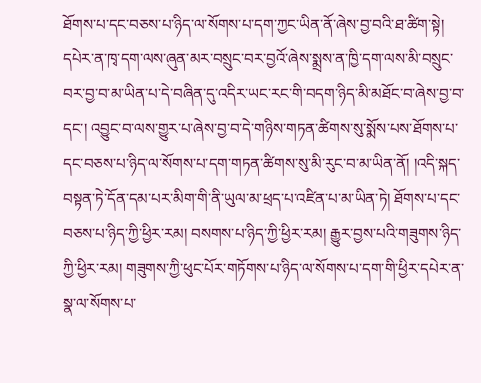ཐོགས་པ་དང་བཅས་པ་ཉིད་ལ་སོགས་པ་དག་ཀྱང་ཡིན་ནོ་ཞེས་བྱ་བའི་ཐ་ཚིག་སྟེ། དཔེར་ན་ཁྭ་དག་ལས་ཞུན་མར་བསྲུང་བར་བྱའོ་ཞེས་སྨྲས་ན་ཁྱི་དག་ལས་མི་བསྲུང་བར་བྱ་བ་མ་ཡིན་པ་དེ་བཞིན་དུ་འདིར་ཡང་རང་གི་བདག་ཉིད་མི་མཐོང་བ་ཞེས་བྱ་བ་དང་། འབྱུང་བ་ལས་གྱུར་པ་ཞེས་བྱ་བ་དེ་གཉིས་གཏན་ཚིགས་སུ་སྨོས་པས་ཐོགས་པ་དང་བཅས་པ་ཉིད་ལ་སོགས་པ་དག་གཏན་ཚིགས་སུ་མི་རུང་བ་མ་ཡིན་ནོ། །འདི་སྐད་བསྟན་ཏེ་དོན་དམ་པར་མིག་གི་ནི་ཡུལ་མ་ཕྲད་པ་འཛིན་པ་མ་ཡིན་ཏེ། ཐོགས་པ་དང་བཅས་པ་ཉིད་ཀྱི་ཕྱིར་རམ། བསགས་པ་ཉིད་ཀྱི་ཕྱིར་རམ། རྒྱུར་བྱས་པའི་གཟུགས་ཉིད་ཀྱི་ཕྱིར་རམ། གཟུགས་ཀྱི་ཕུང་པོར་གཏོགས་པ་ཉིད་ལ་སོགས་པ་དག་གི་ཕྱིར་དཔེར་ན་སྣ་ལ་སོགས་པ་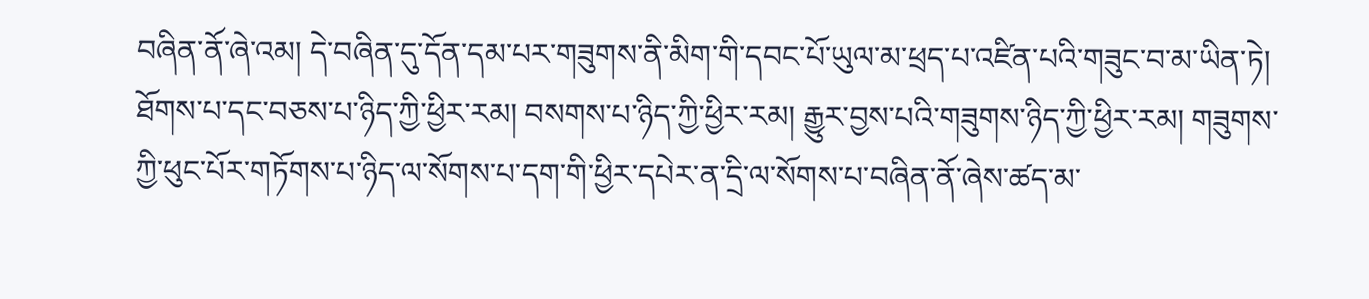བཞིན་ནོ་ཞེ་འམ། དེ་བཞིན་དུ་དོན་དམ་པར་གཟུགས་ནི་མིག་གི་དབང་པོ་ཡུལ་མ་ཕྲད་པ་འཛིན་པའི་གཟུང་བ་མ་ཡིན་ཏེ། ཐོགས་པ་དང་བཅས་པ་ཉིད་ཀྱི་ཕྱིར་རམ། བསགས་པ་ཉིད་ཀྱི་ཕྱིར་རམ། རྒྱུར་བྱས་པའི་གཟུགས་ཉིད་ཀྱི་ཕྱིར་རམ། གཟུགས་ཀྱི་ཕུང་པོར་གཏོགས་པ་ཉིད་ལ་སོགས་པ་དག་གི་ཕྱིར་དཔེར་ན་དྲི་ལ་སོགས་པ་བཞིན་ནོ་ཞེས་ཚད་མ་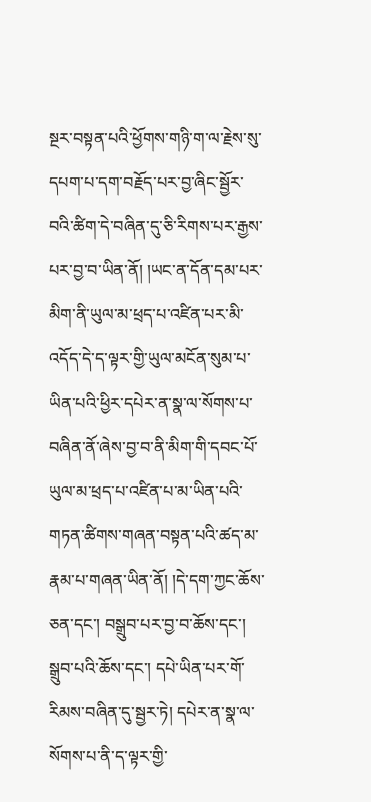སྔར་བསྟན་པའི་ཕྱོགས་གཉི་ག་ལ་རྗེས་སུ་དཔག་པ་དག་བརྗོད་པར་བྱ་ཞིང་སྦྱོར་བའི་ཚིག་དེ་བཞིན་དུ་ཅི་རིགས་པར་རྒྱས་པར་བྱ་བ་ཡིན་ནོ། །ཡང་ན་དོན་དམ་པར་མིག་ནི་ཡུལ་མ་ཕྲད་པ་འཛིན་པར་མི་འདོད་དེ་ད་ལྟར་གྱི་ཡུལ་མངོན་སུམ་པ་ཡིན་པའི་ཕྱིར་དཔེར་ན་སྣ་ལ་སོགས་པ་བཞིན་ནོ་ཞེས་བྱ་བ་ནི་མིག་གི་དབང་པོ་ཡུལ་མ་ཕྲད་པ་འཛིན་པ་མ་ཡིན་པའི་གཏན་ཚིགས་གཞན་བསྟན་པའི་ཚད་མ་རྣམ་པ་གཞན་ཡིན་ནོ། །དེ་དག་ཀྱང་ཆོས་ཅན་དང་། བསྒྲུབ་པར་བྱ་བ་ཆོས་དང་། སྒྲུབ་པའི་ཆོས་དང་། དཔེ་ཡིན་པར་གོ་རིམས་བཞིན་དུ་སྦྱར་ཏེ། དཔེར་ན་སྣ་ལ་སོགས་པ་ནི་ད་ལྟར་གྱི་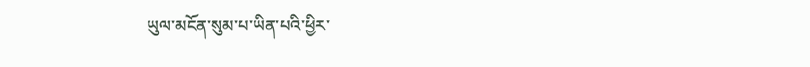ཡུལ་མངོན་སུམ་པ་ཡིན་པའི་ཕྱིར་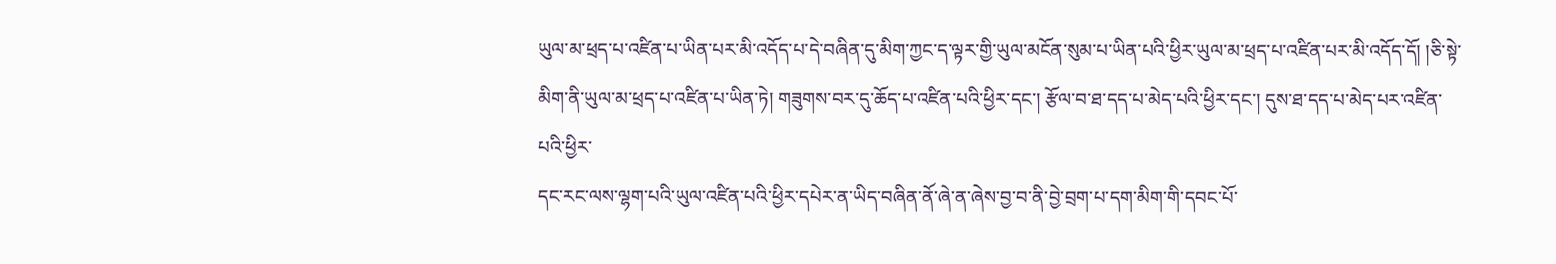ཡུལ་མ་ཕྲད་པ་འཛིན་པ་ཡིན་པར་མི་འདོད་པ་དེ་བཞིན་དུ་མིག་ཀྱང་ད་ལྟར་གྱི་ཡུལ་མངོན་སུམ་པ་ཡིན་པའི་ཕྱིར་ཡུལ་མ་ཕྲད་པ་འཛིན་པར་མི་འདོད་དོ། །ཅི་སྟེ་མིག་ནི་ཡུལ་མ་ཕྲད་པ་འཛིན་པ་ཡིན་ཏེ། གཟུགས་བར་དུ་ཆོད་པ་འཛིན་པའི་ཕྱིར་དང་། རྩོལ་བ་ཐ་དད་པ་མེད་པའི་ཕྱིར་དང་། དུས་ཐ་དད་པ་མེད་པར་འཛིན་པའི་ཕྱིར་
དང་རང་ལས་ལྷག་པའི་ཡུལ་འཛིན་པའི་ཕྱིར་དཔེར་ན་ཡིད་བཞིན་ནོ་ཞེ་ན་ཞེས་བྱ་བ་ནི་བྱེ་བྲག་པ་དག་མིག་གི་དབང་པོ་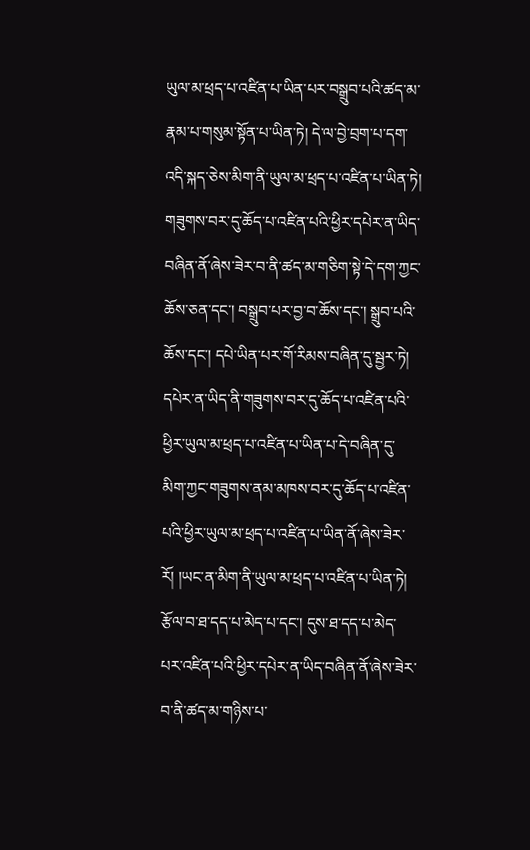ཡུལ་མ་ཕྲད་པ་འཛིན་པ་ཡིན་པར་བསྒྲུབ་པའི་ཚད་མ་རྣམ་པ་གསུམ་སྟོན་པ་ཡིན་ཏེ། དེ་ལ་བྱེ་བྲག་པ་དག་འདི་སྐད་ཅེས་མིག་ནི་ཡུལ་མ་ཕྲད་པ་འཛིན་པ་ཡིན་ཏེ། གཟུགས་བར་དུ་ཆོད་པ་འཛིན་པའི་ཕྱིར་དཔེར་ན་ཡིད་བཞིན་ནོ་ཞེས་ཟེར་བ་ནི་ཚད་མ་གཅིག་སྟེ་དེ་དག་ཀྱང་ཆོས་ཅན་དང་། བསྒྲུབ་པར་བྱ་བ་ཆོས་དང་། སྒྲུབ་པའི་ཆོས་དང་། དཔེ་ཡིན་པར་གོ་རིམས་བཞིན་དུ་སྦྱར་ཏེ། དཔེར་ན་ཡིད་ནི་གཟུགས་བར་དུ་ཆོད་པ་འཛིན་པའི་ཕྱིར་ཡུལ་མ་ཕྲད་པ་འཛིན་པ་ཡིན་པ་དེ་བཞིན་དུ་མིག་ཀྱང་གཟུགས་ནམ་མཁས་བར་དུ་ཆོད་པ་འཛིན་པའི་ཕྱིར་ཡུལ་མ་ཕྲད་པ་འཛིན་པ་ཡིན་ནོ་ཞེས་ཟེར་རོ། །ཡང་ན་མིག་ནི་ཡུལ་མ་ཕྲད་པ་འཛིན་པ་ཡིན་ཏེ། རྩོལ་བ་ཐ་དད་པ་མེད་པ་དང་། དུས་ཐ་དད་པ་མེད་པར་འཛིན་པའི་ཕྱིར་དཔེར་ན་ཡིད་བཞིན་ནོ་ཞེས་ཟེར་བ་ནི་ཚད་མ་གཉིས་པ་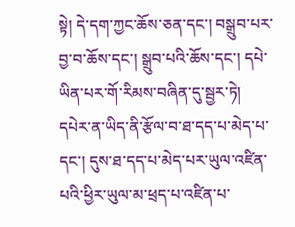སྟེ། དེ་དག་ཀྱང་ཆོས་ཅན་དང་། བསྒྲུབ་པར་བྱ་བ་ཆོས་དང་། སྒྲུབ་པའི་ཆོས་དང་། དཔེ་ཡིན་པར་གོ་རིམས་བཞིན་དུ་སྦྱར་ཏེ། དཔེར་ན་ཡིད་ནི་རྩོལ་བ་ཐ་དད་པ་མེད་པ་དང་། དུས་ཐ་དད་པ་མེད་པར་ཡུལ་འཛིན་པའི་ཕྱིར་ཡུལ་མ་ཕྲད་པ་འཛིན་པ་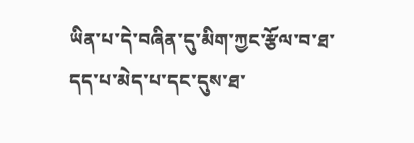ཡིན་པ་དེ་བཞིན་དུ་མིག་ཀྱང་རྩོལ་བ་ཐ་དད་པ་མེད་པ་དང་དུས་ཐ་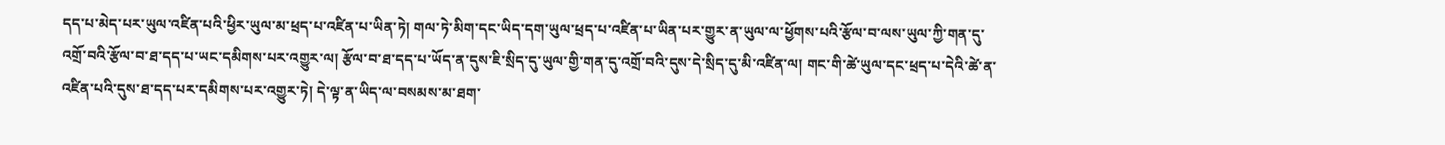དད་པ་མེད་པར་ཡུལ་འཛིན་པའི་ཕྱིར་ཡུལ་མ་ཕྲད་པ་འཛིན་པ་ཡིན་ཏེ། གལ་ཏེ་མིག་དང་ཡིད་དག་ཡུལ་ཕྲད་པ་འཛིན་པ་ཡིན་པར་གྱུར་ན་ཡུལ་ལ་ཕྱོགས་པའི་རྩོལ་བ་ལས་ཡུལ་ཀྱི་གན་དུ་འགྲོ་བའི་རྩོལ་བ་ཐ་དད་པ་ཡང་དམིགས་པར་འགྱུར་ལ། རྩོལ་བ་ཐ་དད་པ་ཡོད་ན་དུས་ཇི་སྲིད་དུ་ཡུལ་གྱི་གན་དུ་འགྲོ་བའི་དུས་དེ་སྲིད་དུ་མི་འཛིན་ལ། གང་གི་ཚེ་ཡུལ་དང་ཕྲད་པ་དེའི་ཚེ་ན་འཛིན་པའི་དུས་ཐ་དད་པར་དམིགས་པར་འགྱུར་ཏེ། དེ་ལྟ་ན་ཡིད་ལ་བསམས་མ་ཐག་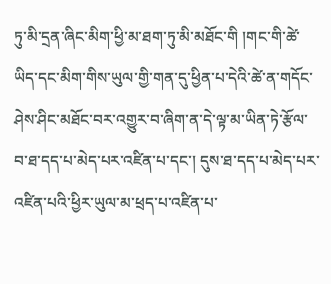ཏུ་མི་དྲན་ཞིང་མིག་ཕྱི་མ་ཐག་ཏུ་མི་མཐོང་གི །གང་གི་ཚེ་ཡིད་དང་མིག་གིས་ཡུལ་གྱི་གན་དུ་ཕྱིན་པ་དེའི་ཚེ་ན་གདོང་ཤེས་ཤིང་མཐོང་བར་འགྱུར་བ་ཞིག་ན་དེ་ལྟ་མ་ཡིན་ཏེ་རྩོལ་བ་ཐ་དད་པ་མེད་པར་འཛིན་པ་དང་། དུས་ཐ་དད་པ་མེད་པར་འཛིན་པའི་ཕྱིར་ཡུལ་མ་ཕྲད་པ་འཛིན་པ་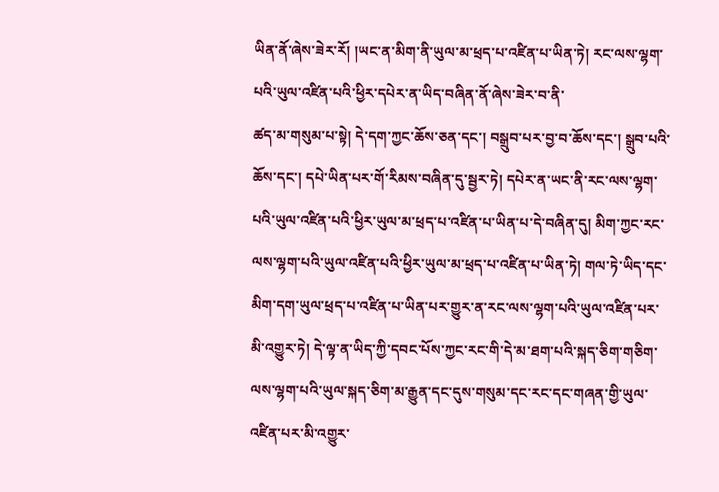ཡིན་ནོ་ཞེས་ཟེར་རོ། །ཡང་ན་མིག་ནི་ཡུལ་མ་ཕྲད་པ་འཛིན་པ་ཡིན་ཏེ། རང་ལས་ལྷག་པའི་ཡུལ་འཛིན་པའི་ཕྱིར་དཔེར་ན་ཡིད་བཞིན་ནོ་ཞེས་ཟེར་བ་ནི་
ཚད་མ་གསུམ་པ་སྟེ། དེ་དག་ཀྱང་ཆོས་ཅན་དང་། བསྒྲུབ་པར་བྱ་བ་ཆོས་དང་། སྒྲུབ་པའི་ཆོས་དང་། དཔེ་ཡིན་པར་གོ་རིམས་བཞིན་དུ་སྦྱར་ཏེ། དཔེར་ན་ཡང་ནི་རང་ལས་ལྷག་པའི་ཡུལ་འཛིན་པའི་ཕྱིར་ཡུལ་མ་ཕྲད་པ་འཛིན་པ་ཡིན་པ་དེ་བཞིན་དུ། མིག་ཀྱང་རང་ལས་ལྷག་པའི་ཡུལ་འཛིན་པའི་ཕྱིར་ཡུལ་མ་ཕྲད་པ་འཛིན་པ་ཡིན་ཏེ། གལ་ཏེ་ཡིད་དང་མིག་དག་ཡུལ་ཕྲད་པ་འཛིན་པ་ཡིན་པར་གྱུར་ན་རང་ལས་ལྷག་པའི་ཡུལ་འཛིན་པར་མི་འགྱུར་ཏེ། དེ་ལྟ་ན་ཡིད་ཀྱི་དབང་པོས་ཀྱང་རང་གི་དེ་མ་ཐག་པའི་སྐད་ཅིག་གཅིག་ལས་ལྷག་པའི་ཡུལ་སྐད་ཅིག་མ་རྒྱུན་དང་དུས་གསུམ་དང་རང་དང་གཞན་གྱི་ཡུལ་འཛིན་པར་མི་འགྱུར་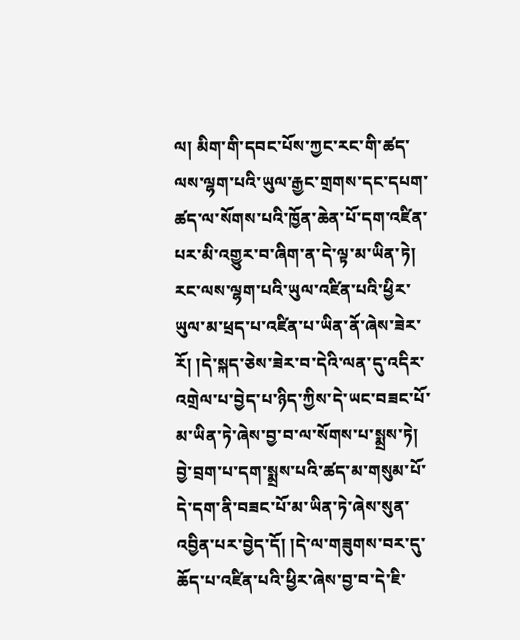ལ། མིག་གི་དབང་པོས་ཀྱང་རང་གི་ཚད་ལས་ལྷག་པའི་ཡུལ་རྒྱང་གྲགས་དང་དཔག་ཚད་ལ་སོགས་པའི་ཁྱོན་ཆེན་པོ་དག་འཛིན་པར་མི་འགྱུར་བ་ཞིག་ན་དེ་ལྟ་མ་ཡིན་ཏེ། རང་ལས་ལྷག་པའི་ཡུལ་འཛིན་པའི་ཕྱིར་ཡུལ་མ་ཕྲད་པ་འཛིན་པ་ཡིན་ནོ་ཞེས་ཟེར་རོ། །དེ་སྐད་ཅེས་ཟེར་བ་དེའི་ལན་དུ་འདིར་འགྲེལ་པ་བྱེད་པ་ཉིད་ཀྱིས་དེ་ཡང་བཟང་པོ་མ་ཡིན་ཏེ་ཞེས་བྱ་བ་ལ་སོགས་པ་སྨྲས་ཏེ། བྱེ་བྲག་པ་དག་སྨྲས་པའི་ཚད་མ་གསུམ་པོ་དེ་དག་ནི་བཟང་པོ་མ་ཡིན་ཏེ་ཞེས་སུན་འབྱིན་པར་བྱེད་དོ། །དེ་ལ་གཟུགས་བར་དུ་ཆོད་པ་འཛིན་པའི་ཕྱིར་ཞེས་བྱ་བ་དེ་ཇི་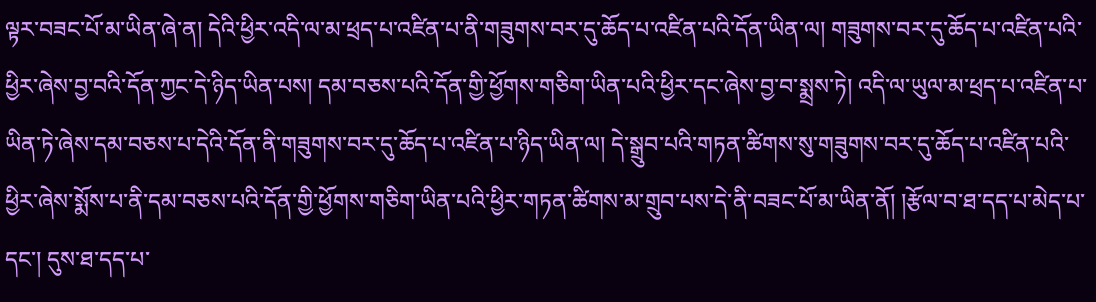ལྟར་བཟང་པོ་མ་ཡིན་ཞེ་ན། དེའི་ཕྱིར་འདི་ལ་མ་ཕྲད་པ་འཛིན་པ་ནི་གཟུགས་བར་དུ་ཆོད་པ་འཛིན་པའི་དོན་ཡིན་ལ། གཟུགས་བར་དུ་ཆོད་པ་འཛིན་པའི་ཕྱིར་ཞེས་བྱ་བའི་དོན་ཀྱང་དེ་ཉིད་ཡིན་པས། དམ་བཅས་པའི་དོན་གྱི་ཕྱོགས་གཅིག་ཡིན་པའི་ཕྱིར་དང་ཞེས་བྱ་བ་སྨྲས་ཏེ། འདི་ལ་ཡུལ་མ་ཕྲད་པ་འཛིན་པ་ཡིན་ཏེ་ཞེས་དམ་བཅས་པ་དེའི་དོན་ནི་གཟུགས་བར་དུ་ཆོད་པ་འཛིན་པ་ཉིད་ཡིན་ལ། དེ་སྒྲུབ་པའི་གཏན་ཚིགས་སུ་གཟུགས་བར་དུ་ཆོད་པ་འཛིན་པའི་ཕྱིར་ཞེས་སྨོས་པ་ནི་དམ་བཅས་པའི་དོན་གྱི་ཕྱོགས་གཅིག་ཡིན་པའི་ཕྱིར་གཏན་ཚིགས་མ་གྲུབ་པས་དེ་ནི་བཟང་པོ་མ་ཡིན་ནོ། །རྩོལ་བ་ཐ་དད་པ་མེད་པ་དང་། དུས་ཐ་དད་པ་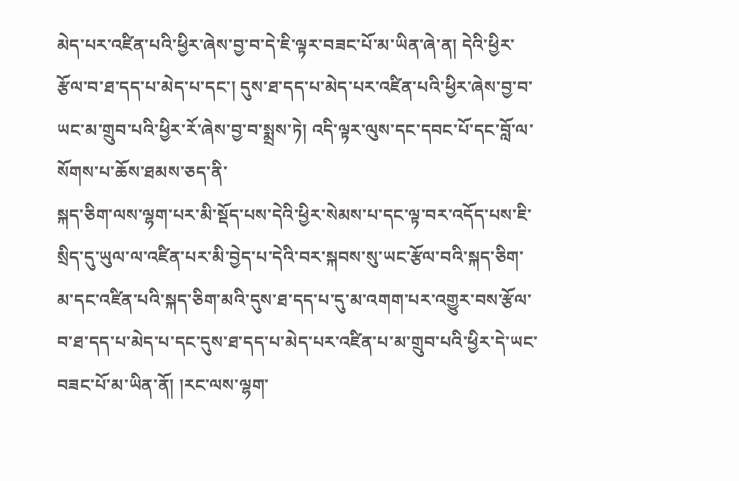མེད་པར་འཛིན་པའི་ཕྱིར་ཞེས་བྱ་བ་དེ་ཇི་ལྟར་བཟང་པོ་མ་ཡིན་ཞེ་ན། དེའི་ཕྱིར་རྩོལ་བ་ཐ་དད་པ་མེད་པ་དང་། དུས་ཐ་དད་པ་མེད་པར་འཛིན་པའི་ཕྱིར་ཞེས་བྱ་བ་ཡང་མ་གྲུབ་པའི་ཕྱིར་རོ་ཞེས་བྱ་བ་སྨྲས་ཏེ། འདི་ལྟར་ལུས་དང་དབང་པོ་དང་བློ་ལ་སོགས་པ་ཆོས་ཐམས་ཅད་ནི་
སྐད་ཅིག་ལས་ལྷག་པར་མི་སྡོད་པས་དེའི་ཕྱིར་སེམས་པ་དང་ལྟ་བར་འདོད་པས་ཇི་སྲིད་དུ་ཡུལ་ལ་འཛིན་པར་མི་བྱེད་པ་དེའི་བར་སྐབས་སུ་ཡང་རྩོལ་བའི་སྐད་ཅིག་མ་དང་འཛིན་པའི་སྐད་ཅིག་མའི་དུས་ཐ་དད་པ་དུ་མ་འགག་པར་འགྱུར་བས་རྩོལ་བ་ཐ་དད་པ་མེད་པ་དང་དུས་ཐ་དད་པ་མེད་པར་འཛིན་པ་མ་གྲུབ་པའི་ཕྱིར་དེ་ཡང་བཟང་པོ་མ་ཡིན་ནོ། །རང་ལས་ལྷག་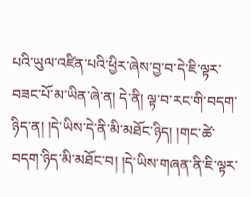པའི་ཡུལ་འཛིན་པའི་ཕྱིར་ཞེས་བྱ་བ་དེ་ཇི་ལྟར་བཟང་པོ་མ་ཡིན་ཞེ་ན། དེ་ནི། ལྟ་བ་རང་གི་བདག་ཉིད་ན། །དེ་ཡིས་དེ་ནི་མི་མཐོང་ཉིད། །གང་ཚེ་བདག་ཉིད་མི་མཐོང་བ། །དེ་ཡིས་གཞན་ནི་ཇི་ལྟར་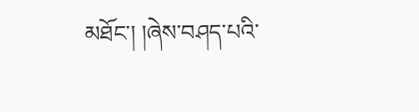མཐོང་། །ཞེས་བཤད་པའི་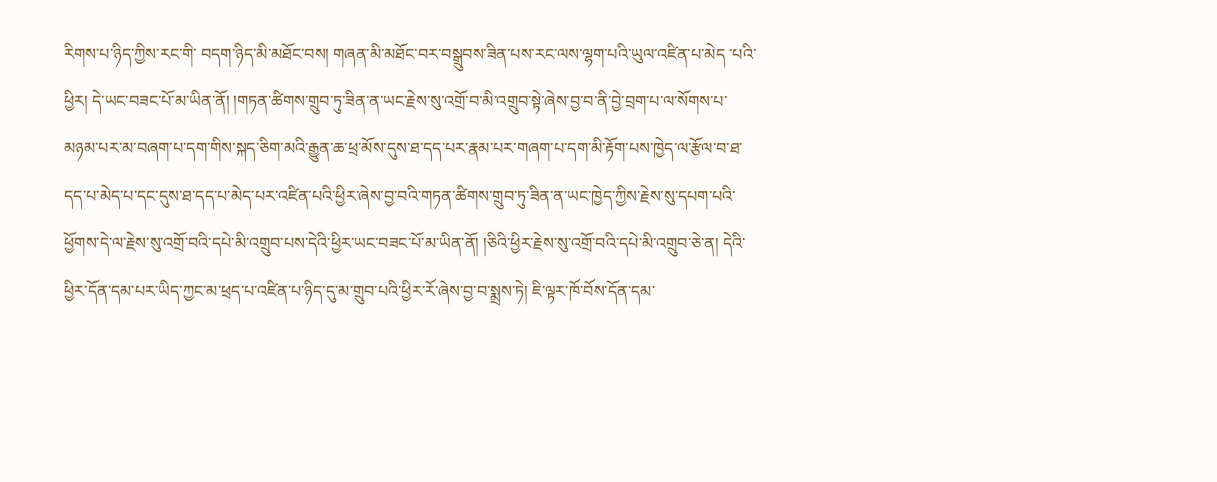རིགས་པ་ཉིད་ཀྱིས་རང་གི་ བདག་ཉིད་མི་མཐོང་བས། གཞན་མི་མཐོང་བར་བསྒྲུབས་ཟིན་པས་རང་ལས་ལྷག་པའི་ཡུལ་འཛིན་པ་མེད ་པའི་ཕྱིར། དེ་ཡང་བཟང་པོ་མ་ཡིན་ནོ། །གཏན་ཚིགས་གྲུབ་ཏུ་ཟིན་ན་ཡང་རྗེས་སུ་འགྲོ་བ་མི་འགྲུབ་སྟེ་ཞེས་བྱ་བ་ནི་བྱེ་བྲག་པ་ལ་སོགས་པ་མཉམ་པར་མ་བཞག་པ་དག་གིས་སྐད་ཅིག་མའི་རྒྱུན་ཆ་ཕྲ་མོས་དུས་ཐ་དད་པར་རྣམ་པར་གཞག་པ་དག་མི་རྟོག་པས་ཁྱེད་ལ་རྩོལ་བ་ཐ་དད་པ་མེད་པ་དང་དུས་ཐ་དད་པ་མེད་པར་འཛིན་པའི་ཕྱིར་ཞེས་བྱ་བའི་གཏན་ཚིགས་གྲུབ་ཏུ་ཟིན་ན་ཡང་ཁྱེད་ཀྱིས་རྗེས་སུ་དཔག་པའི་ཕྱོགས་དེ་ལ་རྗེས་སུ་འགྲོ་བའི་དཔེ་མི་འགྲུབ་པས་དེའི་ཕྱིར་ཡང་བཟང་པོ་མ་ཡིན་ནོ། །ཅིའི་ཕྱིར་རྗེས་སུ་འགྲོ་བའི་དཔེ་མི་འགྲུབ་ཅེ་ན། དེའི་ཕྱིར་དོན་དམ་པར་ཡིད་ཀྱང་མ་ཕྲད་པ་འཛིན་པ་ཉིད་དུ་མ་གྲུབ་པའི་ཕྱིར་རོ་ཞེས་བྱ་བ་སྨྲས་ཏེ། ཇི་ལྟར་ཁོ་བོས་དོན་དམ་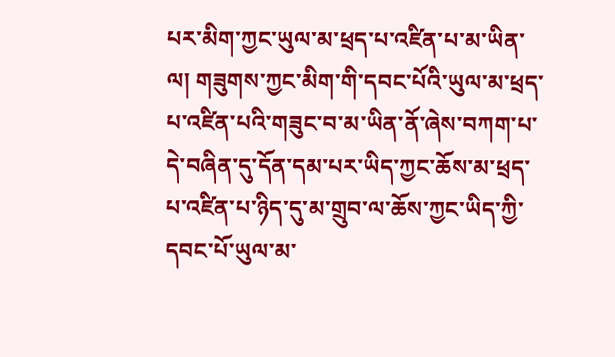པར་མིག་ཀྱང་ཡུལ་མ་ཕྲད་པ་འཛིན་པ་མ་ཡིན་ལ། གཟུགས་ཀྱང་མིག་གི་དབང་པོའི་ཡུལ་མ་ཕྲད་པ་འཛིན་པའི་གཟུང་བ་མ་ཡིན་ནོ་ཞེས་བཀག་པ་དེ་བཞིན་དུ་དོན་དམ་པར་ཡིད་ཀྱང་ཆོས་མ་ཕྲད་པ་འཛིན་པ་ཉིད་དུ་མ་གྲུབ་ལ་ཆོས་ཀྱང་ཡིད་ཀྱི་དབང་པོ་ཡུལ་མ་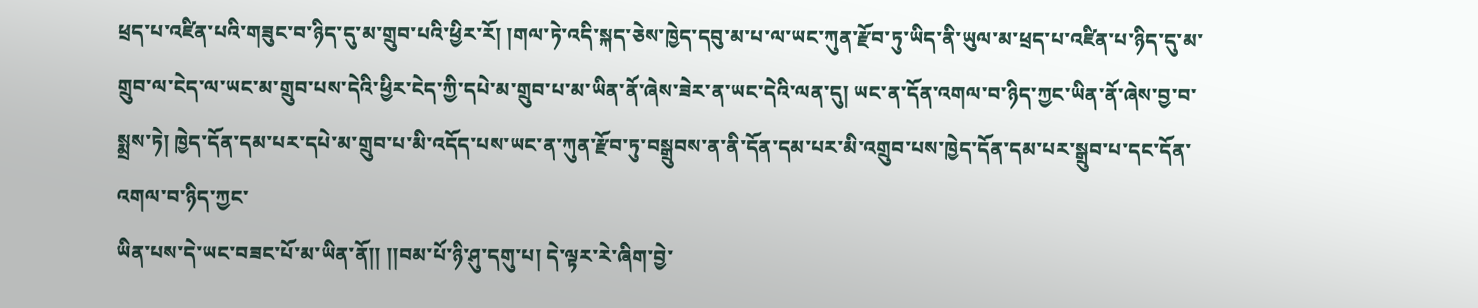ཕྲད་པ་འཛིན་པའི་གཟུང་བ་ཉིད་དུ་མ་གྲུབ་པའི་ཕྱིར་རོ། །གལ་ཏེ་འདི་སྐད་ཅེས་ཁྱེད་དབུ་མ་པ་ལ་ཡང་ཀུན་རྫོབ་ཏུ་ཡིད་ནི་ཡུལ་མ་ཕྲད་པ་འཛིན་པ་ཉིད་དུ་མ་གྲུབ་ལ་ངེད་ལ་ཡང་མ་གྲུབ་པས་དེའི་ཕྱིར་ངེད་ཀྱི་དཔེ་མ་གྲུབ་པ་མ་ཡིན་ནོ་ཞེས་ཟེར་ན་ཡང་དེའི་ལན་དུ། ཡང་ན་དོན་འགལ་བ་ཉིད་ཀྱང་ཡིན་ནོ་ཞེས་བྱ་བ་སྨྲས་ཏེ། ཁྱེད་དོན་དམ་པར་དཔེ་མ་གྲུབ་པ་མི་འདོད་པས་ཡང་ན་ཀུན་རྫོབ་ཏུ་བསྒྲུབས་ན་ནི་དོན་དམ་པར་མི་འགྲུབ་པས་ཁྱེད་དོན་དམ་པར་སྒྲུབ་པ་དང་དོན་འགལ་བ་ཉིད་ཀྱང་
ཡིན་པས་དེ་ཡང་བཟང་པོ་མ་ཡིན་ནོ།། །།བམ་པོ་ཉི་ཤུ་དགུ་པ། དེ་ལྟར་རེ་ཞིག་བྱེ་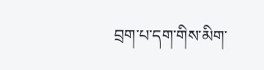བྲག་པ་དག་གིས་མིག་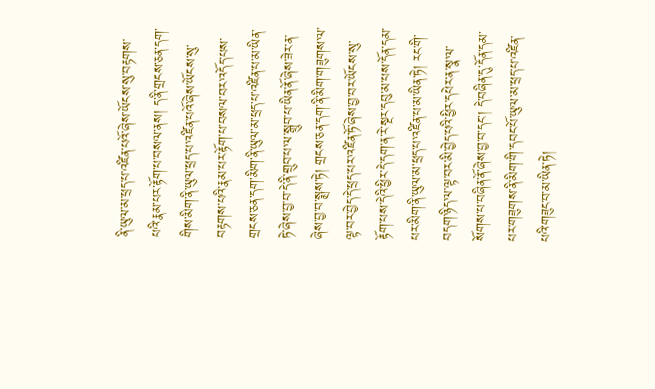ནི་ཡུལ་མ་ཕྲད་པ་འཛིན་པའོ་ཞེས་ཡོངས་སུ་བརྟགས་པའི་རྣམ་པར་རྟོག་པ་བསལ་ནས། ད་ནི་གྲངས་ཅན་དག་གིས་མིག་ནི་ཡུལ་ཕྲད་པ་འཛིན་པའོ་ཞེས་ཡོངས་སུ་བརྟགས་པའི་རྣམ་པར་རྟོག་པ་བསལ་བར་འདོད་པས་གྲངས་ཅན་དག་མིག་ནི་ཡུལ་མ་ཕྲད་པ་འཛིན་པ་མ་ཡིན་ཏེ་ཞེས་བྱ་བ་དེ་ནི་གྲུབ་པ་ལ་སྒྲུབ་པ་ཡིན་ནོ་ཞེས་ཟེར་ན་ཞེས་བྱ་བ་སྨྲས་ཏེ། གྲངས་ཅན་དག་ནི་མིག་གཟུགས་ལ་ལྟ་བར་བྱེད་དེ་ཕྲད་པར་འཛིན་ཏོ་ཞེས་བྱ་བར་ཡོངས་སུ་རྟོག་པས་དེའི་ཕྱིར་དེ་དག་ན་རེ་སྔར་དབུ་མ་པས་དོན་དམ་པར་མིག་ནི་ཡུལ་མ་ཕྲད་པ་འཛིན་པ་མ་ཡིན་ཏེ། རང་གི་བདག་ཉིད་ལ་ལྟ་བར་མི་བྱེད་པའི་ཕྱིར་དཔེར་ན་སྣ་ལ་སོགས་པ་བཞིན་ནོ་ཞེས་བྱ་བ་དང་། དེ་བཞིན་དུ་དོན་དམ་པར་གཟུགས་ནི་མིག་གི་དབང་པོ་ཡུལ་མ་ཕྲད་པ་འཛིན་པའི་གཟུང་བ་མ་ཡིན་ཏེ།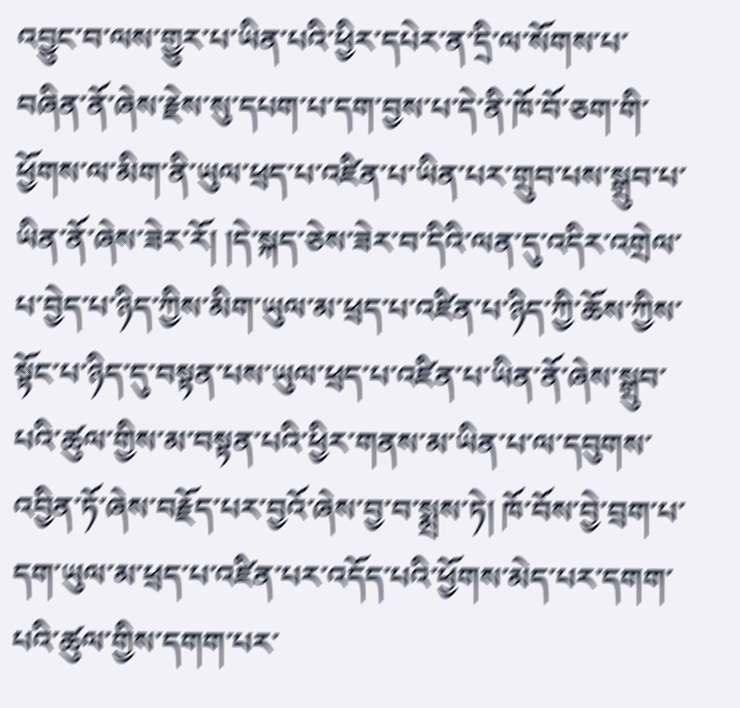འབྱུང་བ་ལས་གྱུར་པ་ཡིན་པའི་ཕྱིར་དཔེར་ན་དྲི་ལ་སོགས་པ་བཞིན་ནོ་ཞེས་རྗེས་སུ་དཔག་པ་དག་བྱས་པ་དེ་ནི་ཁོ་བོ་ཅག་གི་ཕྱོགས་ལ་མིག་ནི་ཡུལ་ཕྲད་པ་འཛིན་པ་ཡིན་པར་གྲུབ་པས་སྒྲུབ་པ་ཡིན་ནོ་ཞེས་ཟེར་རོ། །དེ་སྐད་ཅེས་ཟེར་བ་དིའི་ལན་དུ་འདིར་འགྲེལ་པ་བྱེད་པ་ཉིད་ཀྱིས་མིག་ཡུལ་མ་ཕྲད་པ་འཛིན་པ་ཉིད་ཀྱི་ཆོས་ཀྱིས་སྟོང་པ་ཉིད་དུ་བསྟན་པས་ཡུལ་ཕྲད་པ་འཛིན་པ་ཡིན་ནོ་ཞེས་སྒྲུབ་པའི་ཚུལ་གྱིས་མ་བསྟན་པའི་ཕྱིར་གནས་མ་ཡིན་པ་ལ་དབུགས་འབྱིན་ཏོ་ཞེས་བརྗོད་པར་བྱའོ་ཞེས་བྱ་བ་སྨྲས་ཏེ། ཁོ་བོས་བྱེ་བྲག་པ་དག་ཡུལ་མ་ཕྲད་པ་འཛིན་པར་འདོད་པའི་ཕྱོགས་མེད་པར་དགག་པའི་ཚུལ་གྱིས་དགག་པར་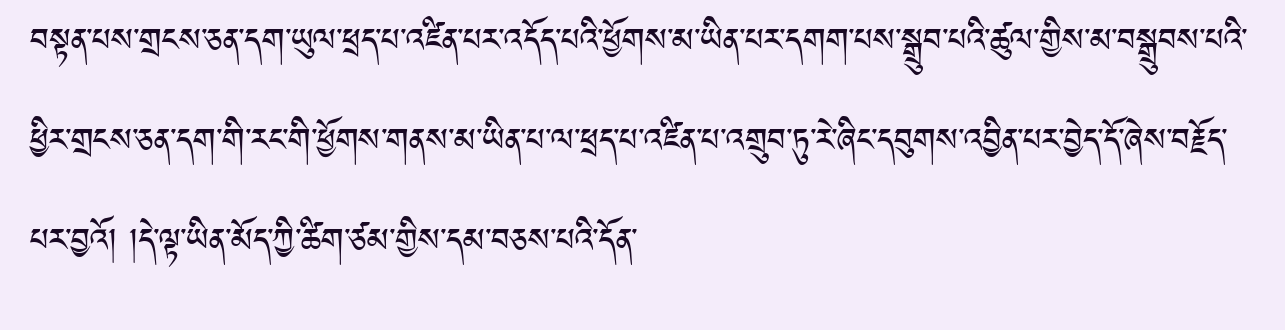བསྟན་པས་གྲངས་ཅན་དག་ཡུལ་ཕྲད་པ་འཛིན་པར་འདོད་པའི་ཕྱོགས་མ་ཡིན་པར་དགག་པས་སྒྲུབ་པའི་ཚུལ་གྱིས་མ་བསྒྲུབས་པའི་ཕྱིར་གྲངས་ཅན་དག་གི་རང་གི་ཕྱོགས་གནས་མ་ཡིན་པ་ལ་ཕྲད་པ་འཛིན་པ་འགྲུབ་ཏུ་རེ་ཞིང་དབུགས་འབྱིན་པར་བྱེད་དོ་ཞེས་བརྗོད་པར་བྱའོ། །དེ་ལྟ་ཡིན་མོད་ཀྱི་ཚིག་ཙམ་གྱིས་དམ་བཅས་པའི་དོན་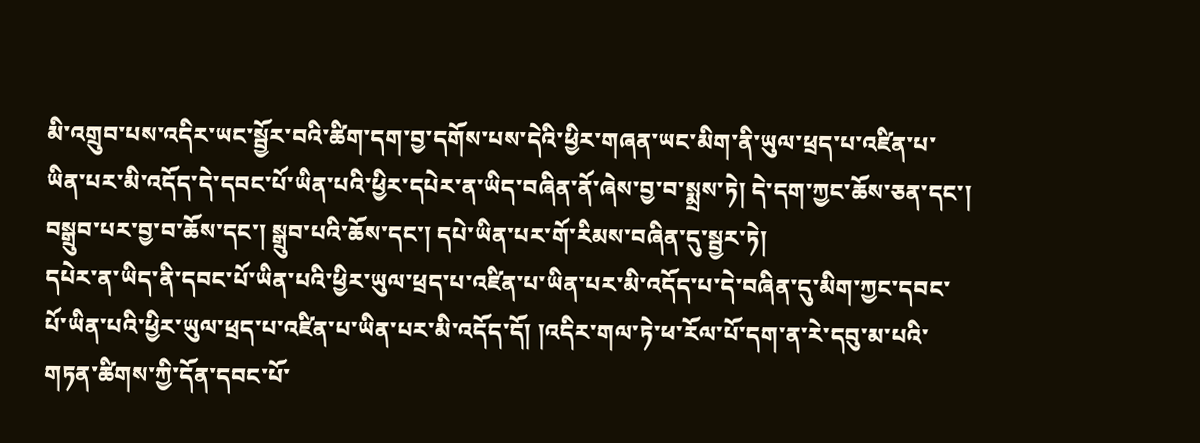མི་འགྲུབ་པས་འདིར་ཡང་སྦྱོར་བའི་ཚིག་དག་བྱ་དགོས་པས་དེའི་ཕྱིར་གཞན་ཡང་མིག་ནི་ཡུལ་ཕྲད་པ་འཛིན་པ་ཡིན་པར་མི་འདོད་དེ་དབང་པོ་ཡིན་པའི་ཕྱིར་དཔེར་ན་ཡིད་བཞིན་ནོ་ཞེས་བྱ་བ་སྨྲས་ཏེ། དེ་དག་ཀྱང་ཆོས་ཅན་དང་། བསྒྲུབ་པར་བྱ་བ་ཆོས་དང་། སྒྲུབ་པའི་ཆོས་དང་། དཔེ་ཡིན་པར་གོ་རིམས་བཞིན་དུ་སྦྱར་ཏེ།
དཔེར་ན་ཡིད་ནི་དབང་པོ་ཡིན་པའི་ཕྱིར་ཡུལ་ཕྲད་པ་འཛིན་པ་ཡིན་པར་མི་འདོད་པ་དེ་བཞིན་དུ་མིག་ཀྱང་དབང་པོ་ཡིན་པའི་ཕྱིར་ཡུལ་ཕྲད་པ་འཛིན་པ་ཡིན་པར་མི་འདོད་དོ། །འདིར་གལ་ཏེ་ཕ་རོལ་པོ་དག་ན་རེ་དབུ་མ་པའི་གཏན་ཚིགས་ཀྱི་དོན་དབང་པོ་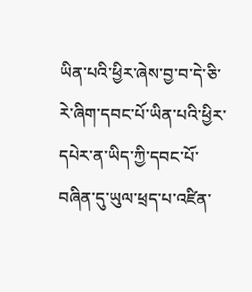ཡིན་པའི་ཕྱིར་ཞེས་བྱ་བ་དེ་ཅི་རེ་ཞིག་དབང་པོ་ཡིན་པའི་ཕྱིར་དཔེར་ན་ཡིད་ཀྱི་དབང་པོ་བཞིན་དུ་ཡུལ་ཕྲད་པ་འཛིན་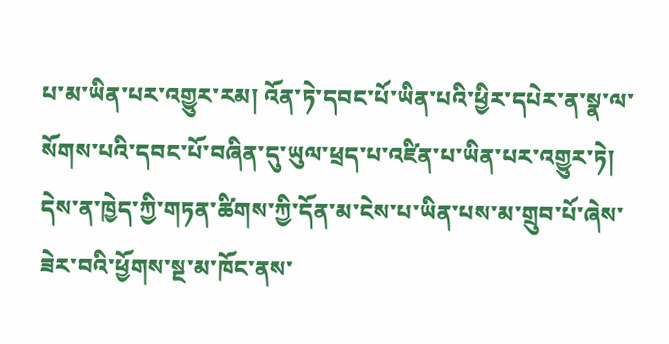པ་མ་ཡིན་པར་འགྱུར་རམ། འོན་ཏེ་དབང་པོ་ཡིན་པའི་ཕྱིར་དཔེར་ན་སྣ་ལ་སོགས་པའི་དབང་པོ་བཞིན་དུ་ཡུལ་ཕྲད་པ་འཛིན་པ་ཡིན་པར་འགྱུར་ཏེ། དེས་ན་ཁྱེད་ཀྱི་གཏན་ཚིགས་ཀྱི་དོན་མ་ངེས་པ་ཡིན་པས་མ་གྲུབ་པོ་ཞེས་ཟེར་བའི་ཕྱོགས་སྔ་མ་ཁོང་ནས་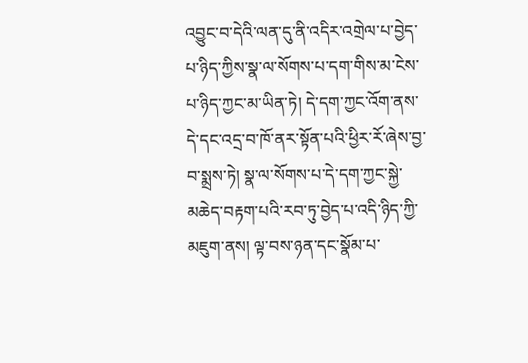འབྱུང་བ་དེའི་ལན་དུ་ནི་འདིར་འགྲེལ་པ་བྱེད་པ་ཉིད་ཀྱིས་སྣ་ལ་སོགས་པ་དག་གིས་མ་ངེས་པ་ཉིད་ཀྱང་མ་ཡིན་ཏེ། དེ་དག་ཀྱང་འོག་ནས་དེ་དང་འདྲ་བ་ཁོ་ནར་སྟོན་པའི་ཕྱིར་རོ་ཞེས་བྱ་བ་སྨྲས་ཏེ། སྣ་ལ་སོགས་པ་དེ་དག་ཀྱང་སྐྱེ་མཆེད་བརྟག་པའི་རབ་ཏུ་བྱེད་པ་འདི་ཉིད་ཀྱི་མཇུག་ནས། ལྟ་བས་ཉན་དང་སྣོམ་པ་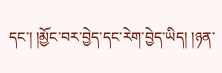དང་། །མྱོང་བར་བྱེད་དང་རེག་བྱེད་ཡིད། །ཉན་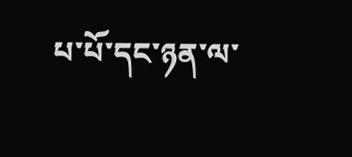པ་པོ་དང་ཉན་ལ་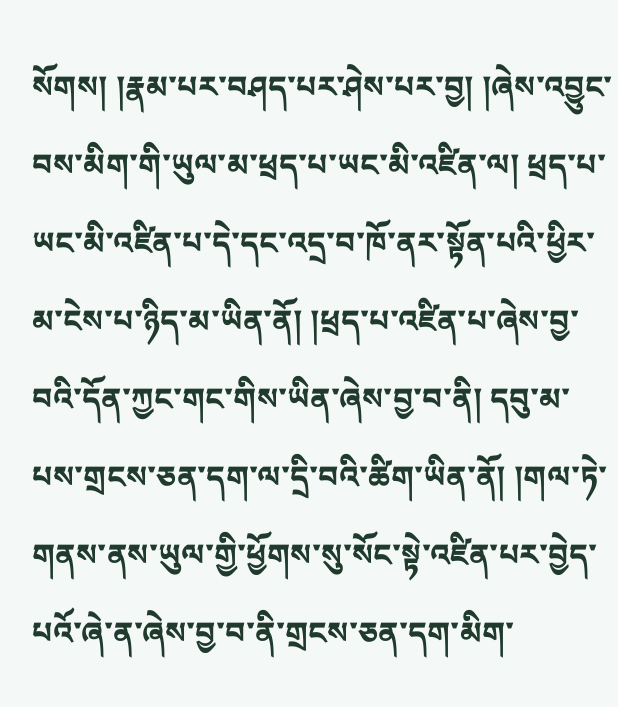སོགས། །རྣམ་པར་བཤད་པར་ཤེས་པར་བྱ། །ཞེས་འབྱུང་བས་མིག་གི་ཡུལ་མ་ཕྲད་པ་ཡང་མི་འཛིན་ལ། ཕྲད་པ་ཡང་མི་འཛིན་པ་དེ་དང་འདྲ་བ་ཁོ་ནར་སྟོན་པའི་ཕྱིར་མ་ངེས་པ་ཉིད་མ་ཡིན་ནོ། །ཕྲད་པ་འཛིན་པ་ཞེས་བྱ་བའི་དོན་ཀྱང་གང་གིས་ཡིན་ཞེས་བྱ་བ་ནི། དབུ་མ་པས་གྲངས་ཅན་དག་ལ་དྲི་བའི་ཚིག་ཡིན་ནོ། །གལ་ཏེ་གནས་ནས་ཡུལ་གྱི་ཕྱོགས་སུ་སོང་སྟེ་འཛིན་པར་བྱེད་པའོ་ཞེ་ན་ཞེས་བྱ་བ་ནི་གྲངས་ཅན་དག་མིག་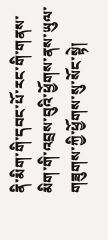ནི་མིག་གི་དབང་པོ་རང་གི་གནས་མིག་གི་འབྲས་བུའི་ཕྱོགས་ནས་ཡུལ་གཟུགས་ཀྱི་ཕྱོགས་སུ་སོང་སྟེ།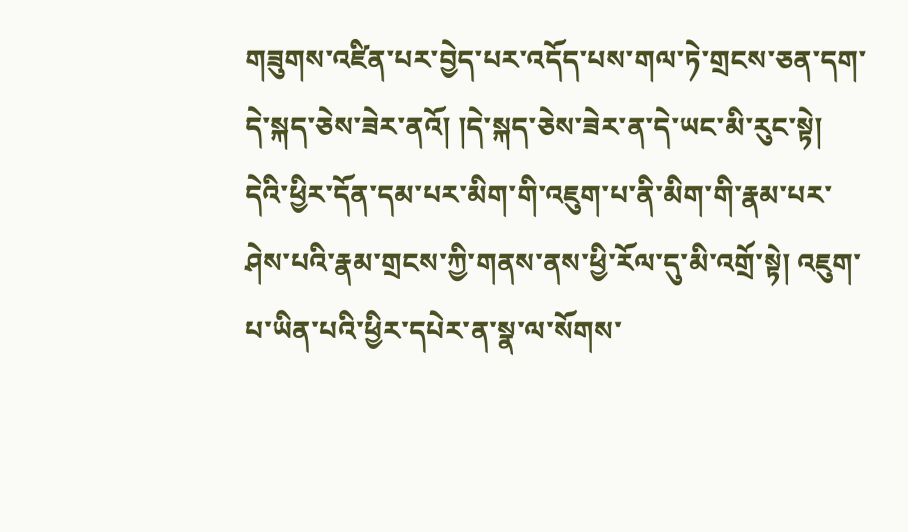གཟུགས་འཛིན་པར་བྱེད་པར་འདོད་པས་གལ་ཏེ་གྲངས་ཅན་དག་དེ་སྐད་ཅེས་ཟེར་ནའོ། །དེ་སྐད་ཅེས་ཟེར་ན་དེ་ཡང་མི་རུང་སྟེ། དེའི་ཕྱིར་དོན་དམ་པར་མིག་གི་འཇུག་པ་ནི་མིག་གི་རྣམ་པར་ཤེས་པའི་རྣམ་གྲངས་ཀྱི་གནས་ནས་ཕྱི་རོལ་དུ་མི་འགྲོ་སྟེ། འཇུག་པ་ཡིན་པའི་ཕྱིར་དཔེར་ན་སྣ་ལ་སོགས་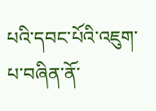པའི་དབང་པོའི་འཇུག་པ་བཞིན་ནོ་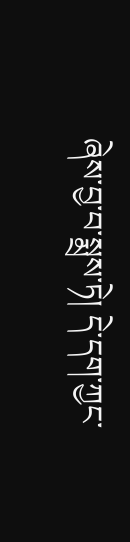ཞེས་བྱ་བ་སྨྲས་ཏེ། དེ་དག་ཀྱང་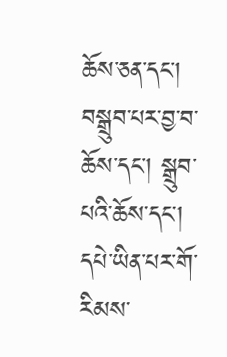ཆོས་ཅན་དང་། བསྒྲུབ་པར་བྱ་བ་ཆོས་དང་། སྒྲུབ་པའི་ཆོས་དང་། དཔེ་ཡིན་པར་གོ་རིམས་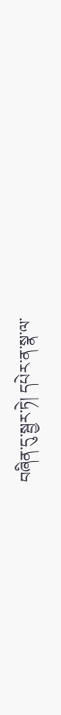བཞིན་དུ་སྦྱར་ཏེ། དཔེར་ན་སྣ་ལ་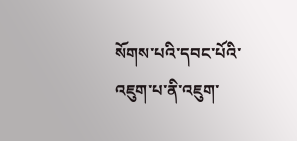སོགས་པའི་དབང་པོའི་འཇུག་པ་ནི་འཇུག་